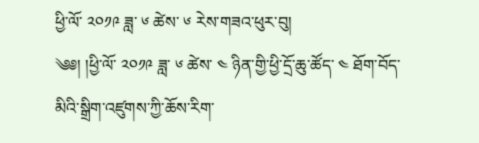ཕྱི་ལོ་ ༢༠༡༩ ཟླ་ ༦ ཚེས་ ༦ རེས་གཟའ་ཕུར་བུ།
༄༅། །ཕྱི་ལོ་ ༢༠༡༩ ཟླ་ ༦ ཚེས་ ༤ ཉིན་གྱི་ཕྱི་དྲོ་ཆུ་ཚོད་ ༤ ཐོག་བོད་མིའི་སྒྲིག་འཛུགས་ཀྱི་ཆོས་རིག་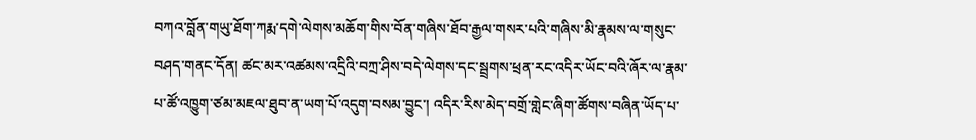བཀའ་བློན་གཡུ་ཐོག་ཀརྨ་དགེ་ལེགས་མཆོག་གིས་བོན་གཞིས་ཐོབ་རྒྱལ་གསར་པའི་གཞིས་མི་རྣམས་ལ་གསུང་བཤད་གནང་དོན། ཚང་མར་འཚམས་འདྲིའི་བཀྲ་ཤིས་བདེ་ལེགས་དང་སྦྲགས་ཕྲན་རང་འདིར་ཡོང་བའི་ཞོར་ལ་རྣམ་པ་ཚོ་འཁྱུག་ཙམ་མཇལ་ཐུབ་ན་ཡག་པོ་འདུག་བསམ་བྱུང་། འདིར་རིས་མེད་བགྲོ་གླེང་ཞིག་ཚོགས་བཞིན་ཡོད་པ་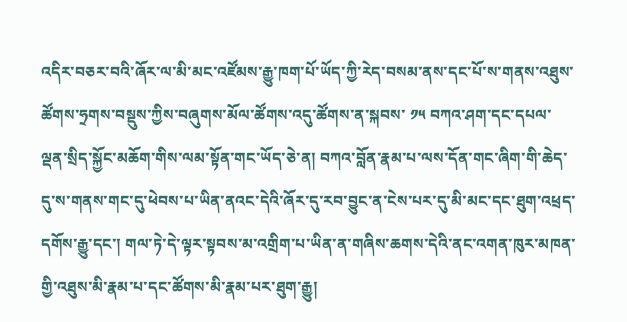འདིར་བཅར་བའི་ཞོར་ལ་མི་མང་འཛོམས་རྒྱུ་ཁག་པོ་ཡོད་ཀྱི་རེད་བསམ་ནས་དང་པོ་ས་གནས་འཐུས་ཚོགས་ཧྲགས་བསྡུས་ཀྱིས་བཞུགས་མོལ་ཚོགས་འདུ་ཚོགས་ན་སྐབས་ ༡༥ བཀའ་ཤག་དང་དཔལ་ལྡན་སྲིད་སྐྱོང་མཆོག་གིས་ལམ་སྟོན་གང་ཡོད་ཅེ་ན། བཀའ་བློན་རྣམ་པ་ལས་དོན་གང་ཞིག་གི་ཆེད་དུ་ས་གནས་གང་དུ་ཕེབས་པ་ཡིན་ནའང་དེའི་ཞོར་དུ་རབ་བྱུང་ན་ངེས་པར་དུ་མི་མང་དང་ཐུག་འཕྲད་དགོས་རྒྱུ་དང་། གལ་ཏེ་དེ་ལྟར་སྟབས་མ་འགྲིག་པ་ཡིན་ན་གཞིས་ཆགས་དེའི་ནང་འགན་ཁུར་མཁན་གྱི་འཐུས་མི་རྣམ་པ་དང་ཚོགས་མི་རྣམ་པར་ཐུག་རྒྱུ།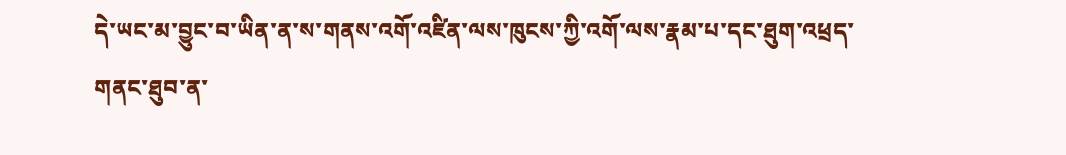དེ་ཡང་མ་བྱུང་བ་ཡིན་ན་ས་གནས་འགོ་འཛིན་ལས་ཁུངས་ཀྱི་འགོ་ལས་རྣམ་པ་དང་ཐུག་འཕྲད་གནང་ཐུབ་ན་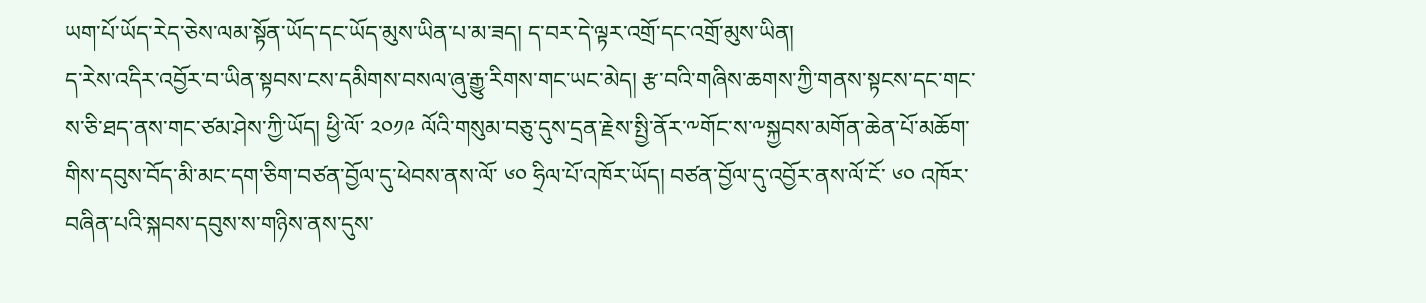ཡག་པོ་ཡོད་རེད་ཅེས་ལམ་སྟོན་ཡོད་དང་ཡོད་མུས་ཡིན་པ་མ་ཟད། ད་བར་དེ་ལྟར་འགྲོ་དང་འགྲོ་མུས་ཡིན།
ད་རེས་འདིར་འབྱོར་བ་ཡིན་སྟབས་ངས་དམིགས་བསལ་ཞུ་རྒྱུ་རིགས་གང་ཡང་མེད། རྩ་བའི་གཞིས་ཆགས་ཀྱི་གནས་སྟངས་དང་གང་ས་ཅི་ཐད་ནས་གང་ཙམ་ཤེས་ཀྱི་ཡོད། ཕྱི་ལོ་ ༢༠༡༩ ལོའི་གསུམ་བཅུ་དུས་དྲན་རྗེས་སྤྱི་ནོར་༸གོང་ས་༸སྐྱབས་མགོན་ཆེན་པོ་མཆོག་གིས་དབུས་བོད་མི་མང་དག་ཅིག་བཙན་བྱོལ་དུ་ཕེབས་ནས་ལོ་ ༦༠ ཧྲིལ་པོ་འཁོར་ཡོད། བཙན་བྱོལ་དུ་འབྱོར་ནས་ལོ་ངོ་ ༦༠ འཁོར་བཞིན་པའི་སྐབས་དབུས་ས་གཉིས་ནས་དུས་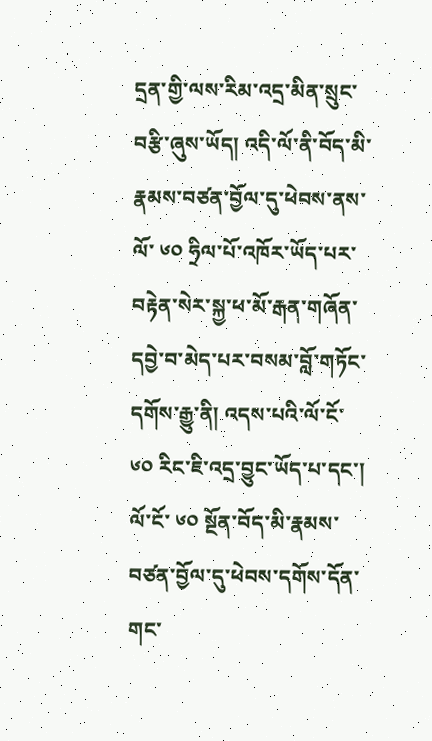དྲན་གྱི་ལས་རིམ་འདྲ་མིན་སྲུང་བརྩི་ཞུས་ཡོད། འདི་ལོ་ནི་བོད་མི་རྣམས་བཙན་བྱོལ་དུ་ཕེབས་ནས་ལོ་ ༦༠ ཧྲིལ་པོ་འཁོར་ཡོད་པར་བརྟེན་སེར་སྐྱ་ཕ་མོ་རྒན་གཞོན་དབྱེ་བ་མེད་པར་བསམ་བློ་གཏོང་དགོས་རྒྱུ་ནི། འདས་པའི་ལོ་ངོ་ ༦༠ རིང་ཇི་འདྲ་བྱུང་ཡོད་པ་དང་། ལོ་ངོ་ ༦༠ སྔོན་བོད་མི་རྣམས་བཙན་བྱོལ་དུ་ཕེབས་དགོས་དོན་གང་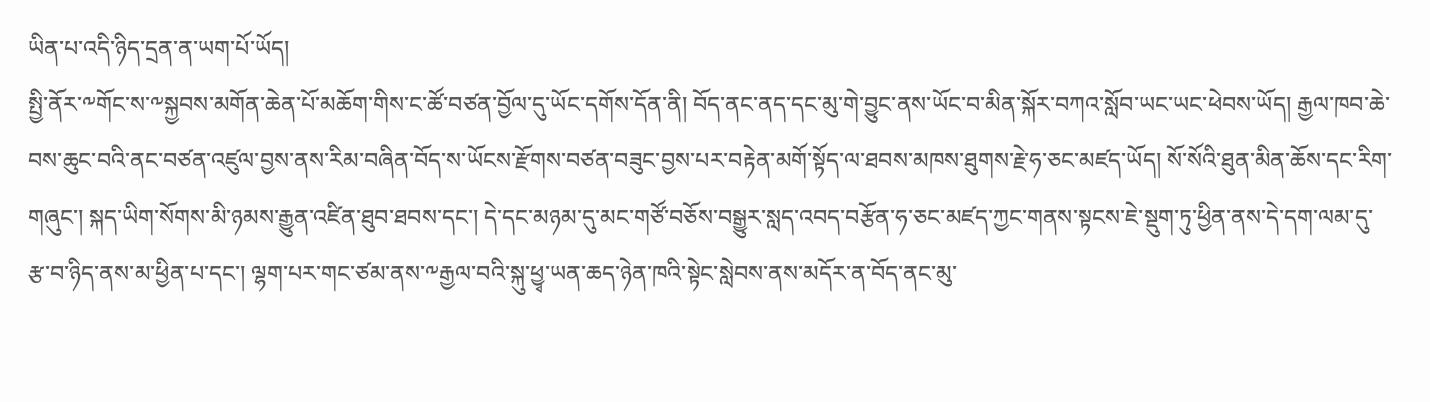ཡིན་པ་འདི་ཉིད་དྲན་ན་ཡག་པོ་ཡོད།
སྤྱི་ནོར་༸གོང་ས་༸སྐྱབས་མགོན་ཆེན་པོ་མཆོག་གིས་ང་ཚོ་བཙན་བྱོལ་དུ་ཡོང་དགོས་དོན་ནི། བོད་ནང་ནད་དང་མུ་གེ་བྱུང་ནས་ཡོང་བ་མིན་སྐོར་བཀའ་སློབ་ཡང་ཡང་ཕེབས་ཡོད། རྒྱལ་ཁབ་ཆེ་བས་ཆུང་བའི་ནང་བཙན་འཛུལ་བྱས་ནས་རིམ་བཞིན་བོད་ས་ཡོངས་རྫོགས་བཙན་བཟུང་བྱས་པར་བརྟེན་མགོ་སྟོད་ལ་ཐབས་མཁས་ཐུགས་རྗེ་ཧ་ཅང་མཛད་ཡོད། སོ་སོའི་ཐུན་མིན་ཆོས་དང་རིག་གཞུང་། སྐད་ཡིག་སོགས་མི་ཉམས་རྒྱུན་འཛིན་ཐུབ་ཐབས་དང་། དེ་དང་མཉམ་དུ་མང་གཙོ་བཅོས་བསྒྱུར་སླད་འབད་བརྩོན་ཧ་ཅང་མཛད་ཀྱང་གནས་སྟངས་ཇེ་སྡུག་ཏུ་ཕྱིན་ནས་དེ་དག་ལམ་དུ་རྩ་བ་ཉིད་ནས་མ་ཕྱིན་པ་དང་། ལྷག་པར་གང་ཙམ་ནས་༸རྒྱལ་བའི་སྐུ་ཕྱྭ་ཡན་ཆད་ཉེན་ཁའི་སྟེང་སླེབས་ནས་མདོར་ན་བོད་ནང་མུ་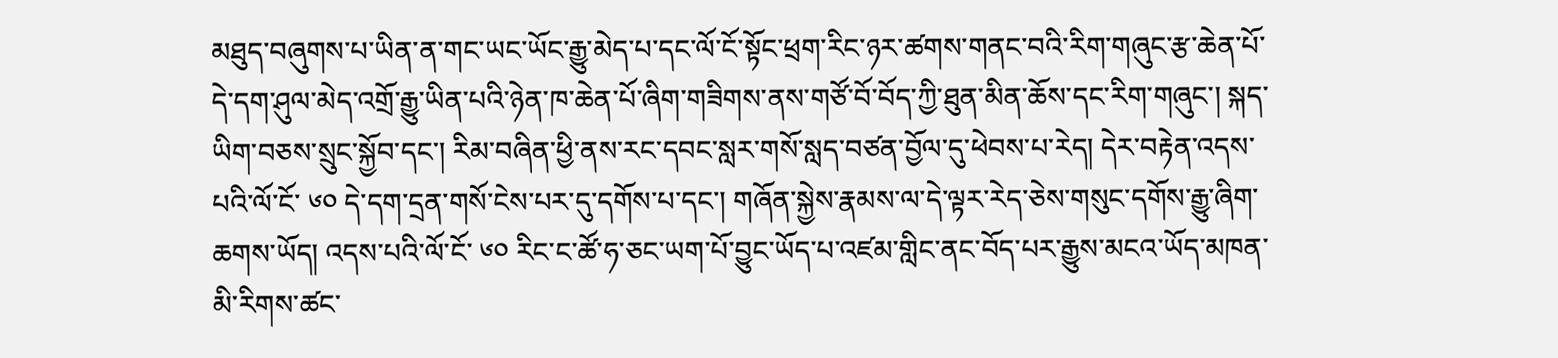མཐུད་བཞུགས་པ་ཡིན་ན་གང་ཡང་ཡོང་རྒྱུ་མེད་པ་དང་ལོ་ངོ་སྟོང་ཕྲག་རིང་ཉར་ཚགས་གནང་བའི་རིག་གཞུང་རྩ་ཆེན་པོ་དེ་དག་ཤུལ་མེད་འགྲོ་རྒྱུ་ཡིན་པའི་ཉེན་ཁ་ཆེན་པོ་ཞིག་གཟིགས་ནས་གཙོ་བོ་བོད་ཀྱི་ཐུན་མིན་ཆོས་དང་རིག་གཞུང་། སྐད་ཡིག་བཅས་སྲུང་སྐྱོབ་དང་། རིམ་བཞིན་ཕྱི་ནས་རང་དབང་སླར་གསོ་སླད་བཙན་བྱོལ་དུ་ཕེབས་པ་རེད། དེར་བརྟེན་འདས་པའི་ལོ་ངོ་ ༦༠ དེ་དག་དྲན་གསོ་ངེས་པར་དུ་དགོས་པ་དང་། གཞོན་སྐྱེས་རྣམས་ལ་དེ་ལྟར་རེད་ཅེས་གསུང་དགོས་རྒྱུ་ཞིག་ཆགས་ཡོད། འདས་པའི་ལོ་ངོ་ ༦༠ རིང་ང་ཚོ་ཧ་ཅང་ཡག་པོ་བྱུང་ཡོད་པ་འཛམ་གླིང་ནང་བོད་པར་རྒྱུས་མངའ་ཡོད་མཁན་མི་རིགས་ཚང་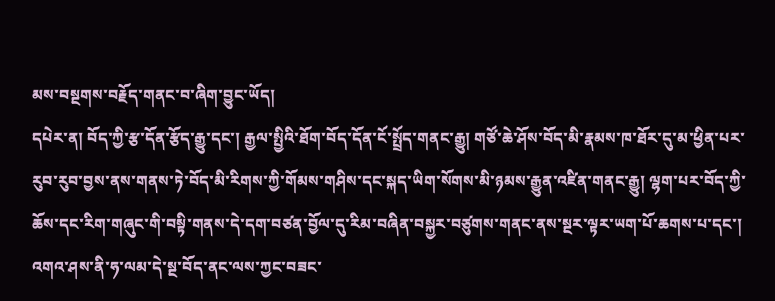མས་བསྔགས་བརྗོད་གནང་བ་ཞིག་བྱུང་ཡོད།
དཔེར་ན། བོད་ཀྱི་རྩ་དོན་རྩོད་རྒྱུ་དང་། རྒྱལ་སྤྱིའི་ཐོག་བོད་དོན་ངོ་སྤྲོད་གནང་རྒྱུ། གཙོ་ཆེ་ཤོས་བོད་མི་རྣམས་ཁ་ཐོར་དུ་མ་ཕྱིན་པར་རུབ་རུབ་བྱས་ནས་གནས་ཏེ་བོད་མི་རིགས་ཀྱི་གོམས་གཤིས་དང་སྐད་ཡིག་སོགས་མི་ཉམས་རྒྱུན་འཛིན་གནང་རྒྱུ། ལྷག་པར་བོད་ཀྱི་ཆོས་དང་རིག་གཞུང་གི་བསྟི་གནས་དེ་དག་བཙན་བྱོལ་དུ་རིམ་བཞིན་བསྐྱར་བཙུགས་གནང་ནས་སྔར་ལྟར་ཡག་པོ་ཆགས་པ་དང་། འགའ་ཤས་ནི་ཧ་ལམ་དེ་སྔ་བོད་ནང་ལས་ཀྱང་བཟང་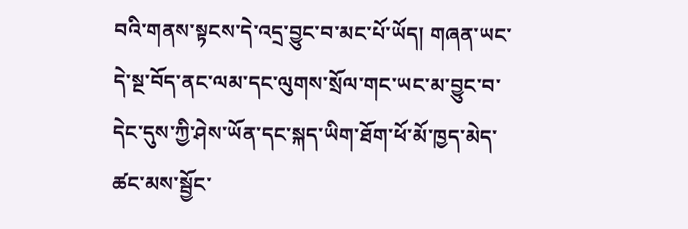བའི་གནས་སྟངས་དེ་འདྲ་བྱུང་བ་མང་པོ་ཡོད། གཞན་ཡང་དེ་སྔ་བོད་ནང་ལམ་དང་ལུགས་སྲོལ་གང་ཡང་མ་བྱུང་བ་དེང་དུས་ཀྱི་ཤེས་ཡོན་དང་སྐད་ཡིག་ཐོག་ཕོ་མོ་ཁྱད་མེད་ཚང་མས་སྦྱོང་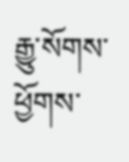རྒྱུ་སོགས་ཕྱོགས་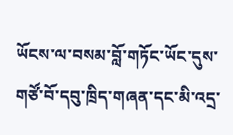ཡོངས་ལ་བསམ་བློ་གཏོང་ཡོང་དུས་གཙོ་བོ་དབུ་ཁྲིད་གཞན་དང་མི་འདྲ་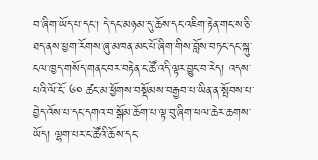བ་ཞིག་ཡོད་པ་དང་། དེ་དང་མཉམ་དུ་ཆོས་དང་འཇིག་རྟེན་གང་ས་ཅི་ཐད་ནས་ཕྱག་རོགས་ཞུ་མཁན་མང་པོ་ཞིག་གིས་བློས་བཏང་དང་སྐུ་ངལ་ཁྱད་གསོད་གནང་བར་བརྟེན་ང་ཚོ་འདི་ལྟར་བྱུང་བ་རེད། འདས་པའི་ལོ་ངོ་ ༦༠ ཚང་མ་ཕྱོགས་བསྡོམས་བརྒྱབ་པ་ཡིན་ན་སྤོབས་པ་བྱེད་འོས་པ་དང་དགའ་བ་སྒོམ་ཆོག་པ་ལྟ་བུ་ཞིག་ཕལ་ཆེར་ཆགས་ཡོད། ལྷག་པར་ང་ཚོའི་ཆོས་དང་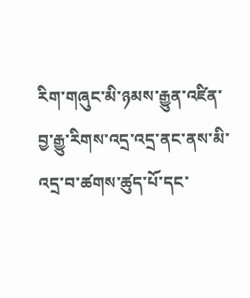རིག་གཞུང་མི་ཉམས་རྒྱུན་འཛིན་བྱ་རྒྱུ་རིགས་འདྲ་འདྲ་ནང་ནས་མི་འདྲ་བ་ཚགས་ཚུད་པོ་དང་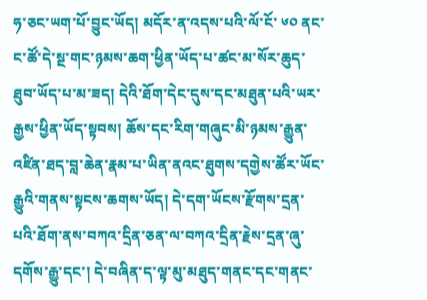ཧ་ཅང་ཡག་པོ་བྱུང་ཡོད། མདོར་ན་འདས་པའི་ལོ་ངོ་ ༦༠ ནང་ང་ཚོ་དེ་སྔ་གང་ཉམས་ཆག་ཕྱིན་ཡོད་པ་ཚང་མ་སོར་ཆུད་ཐུབ་ཡོད་པ་མ་ཟད། དེའི་ཐོག་དེང་དུས་དང་མཐུན་པའི་ཡར་རྒྱས་ཕྱིན་ཡོད་སྟབས། ཆོས་དང་རིག་གཞུང་མི་ཉམས་རྒྱུན་འཛིན་ཐད་བླ་ཆེན་རྣམ་པ་ཡིན་ནའང་ཐུགས་དགྱེས་ཚོར་ཡོང་རྒྱུའི་གནས་སྟངས་ཆགས་ཡོད། དེ་དག་ཡོངས་རྫོགས་དྲན་པའི་ཐོག་ནས་བཀའ་དྲིན་ཅན་ལ་བཀའ་དྲིན་རྗེས་དྲན་ཞུ་དགོས་རྒྱུ་དང་། དེ་བཞིན་ད་ལྟ་མུ་མཐུད་གནང་དང་གནང་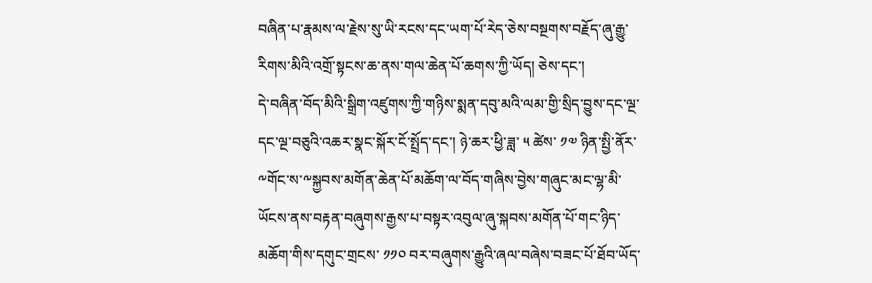བཞིན་པ་རྣམས་ལ་རྗེས་སུ་ཡི་རངས་དང་ཡག་པོ་རེད་ཅེས་བསྔགས་བརྗོད་ཞུ་རྒྱུ་རིགས་མིའི་འགྲོ་སྟངས་ཆ་ནས་གལ་ཆེན་པོ་ཆགས་ཀྱི་ཡོད། ཅེས་དང་།
དེ་བཞིན་བོད་མིའི་སྒྲིག་འཛུགས་ཀྱི་གཉིས་སྨན་དབུ་མའི་ལམ་གྱི་སྲིད་བྱུས་དང་ལྔ་དང་ལྔ་བཅུའི་འཆར་སྣང་སྐོར་ངོ་སྤྲོད་དང་། ཉེ་ཆར་ཕྱི་ཟླ་ ༥ ཚེས་ ༡༧ ཉིན་སྤྱི་ནོར་༸གོང་ས་༸སྐྱབས་མགོན་ཆེན་པོ་མཆོག་ལ་བོད་གཞིས་བྱེས་གཞུང་མང་ལྷ་མི་ཡོངས་ནས་བརྟན་བཞུགས་རྒྱས་པ་བསྟར་འབུལ་ཞུ་སྐབས་མགོན་པོ་གང་ཉིད་མཆོག་གིས་དགུང་གྲངས་ ༡༡༠ བར་བཞུགས་རྒྱུའི་ཞལ་བཞེས་བཟང་པོ་ཐོབ་ཡོད་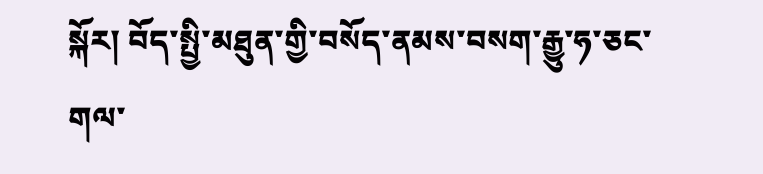སྐོར། བོད་སྤྱི་མཐུན་གྱི་བསོད་ནམས་བསག་རྒྱུ་ཧ་ཅང་གལ་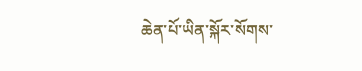ཆེན་པོ་ཡིན་སྐོར་སོགས་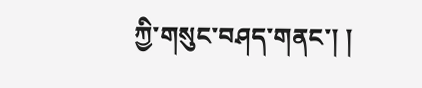ཀྱི་གསུང་བཤད་གནང་། །